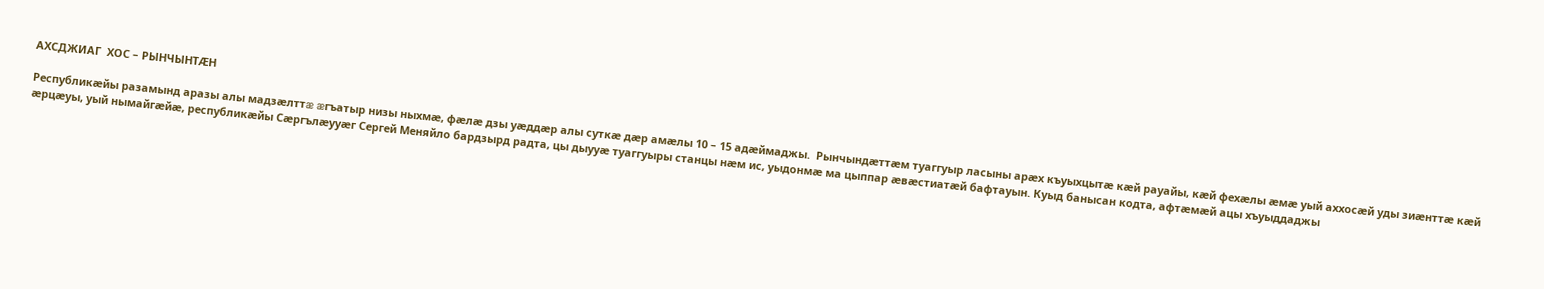АХСДЖИАГ  ХОС – РЫНЧЫНТÆН

Республикæйы разамынд аразы алы мадзæлттæ æгъатыр низы ныхмæ, фæлæ дзы уæддæр алы суткæ дæр амæлы 10 – 15 адæймаджы.  Рынчындæттæм туаггуыр ласыны арæх къуыхцытæ кæй рауайы, кæй фехæлы æмæ уый аххосæй уды зиæнттæ кæй æрцæуы, уый нымайгæйæ, республикæйы Сæргълæууæг Сергей Меняйло бардзырд радта, цы дыууæ туаггуыры станцы нæм ис, уыдонмæ ма цыппар æвæстиатæй бафтауын. Куыд банысан кодта, афтæмæй ацы хъуыддаджы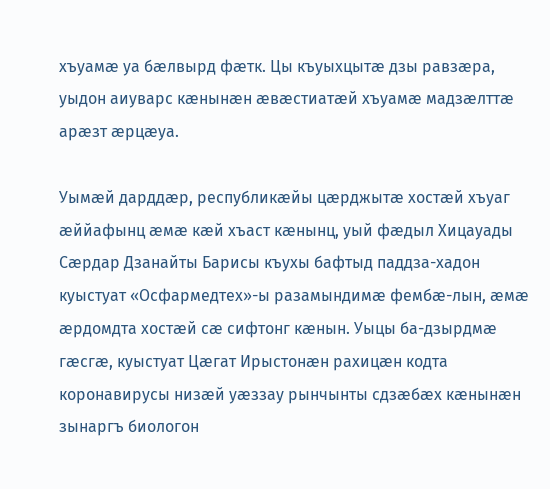хъуамæ уа бæлвырд фæтк. Цы къуыхцытæ дзы равзæра, уыдон аиуварс кæнынæн æвæстиатæй хъуамæ мадзæлттæ арæзт æрцæуа.

Уымæй дарддæр, республикæйы цæрджытæ хостæй хъуаг æййафынц æмæ кæй хъаст кæнынц, уый фæдыл Хицауады Сæрдар Дзанайты Барисы къухы бафтыд паддза-хадон куыстуат «Осфармедтех»-ы разамындимæ фембæ-лын, æмæ æрдомдта хостæй сæ сифтонг кæнын. Уыцы ба-дзырдмæ гæсгæ, куыстуат Цæгат Ирыстонæн рахицæн кодта коронавирусы низæй уæззау рынчынты сдзæбæх кæнынæн зынаргъ биологон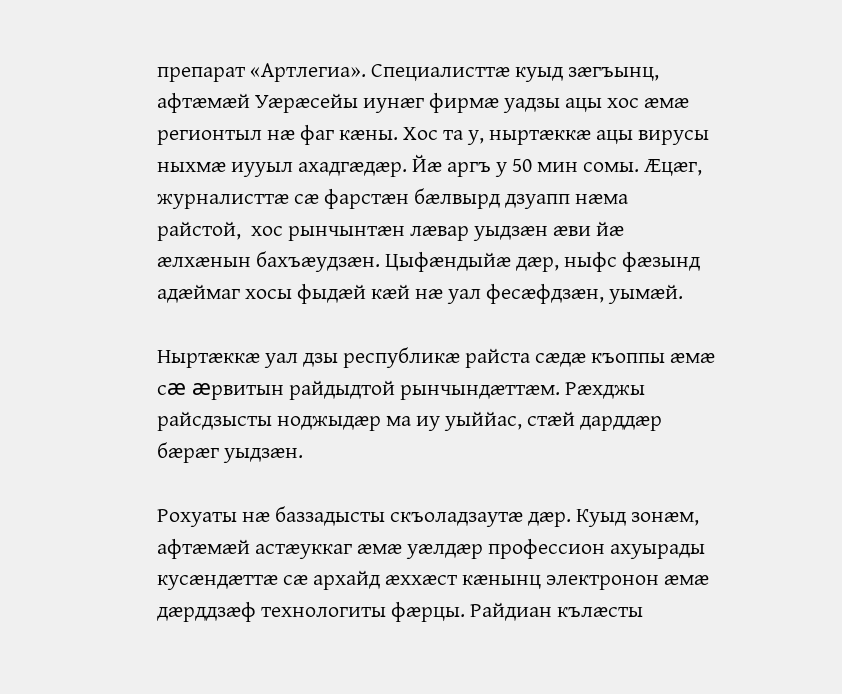препарат «Артлегиа». Специалисттæ куыд зæгъынц, афтæмæй Уæрæсейы иунæг фирмæ уадзы ацы хос æмæ регионтыл нæ фаг кæны. Хос та у, ныртæккæ ацы вирусы ныхмæ иууыл ахадгæдæр. Йæ аргъ у 50 мин сомы. Æцæг, журналисттæ сæ фарстæн бæлвырд дзуапп нæма райстой,  хос рынчынтæн лæвар уыдзæн æви йæ æлхæнын бахъæудзæн. Цыфæндыйæ дæр, ныфс фæзынд адæймаг хосы фыдæй кæй нæ уал фесæфдзæн, уымæй.

Ныртæккæ уал дзы республикæ райста сæдæ къоппы æмæ сæ æрвитын райдыдтой рынчындæттæм. Рæхджы райсдзысты ноджыдæр ма иу уыййас, стæй дарддæр бæрæг уыдзæн.

Рохуаты нæ баззадысты скъоладзаутæ дæр. Куыд зонæм, афтæмæй астæуккаг æмæ уæлдæр профессион ахуырады кусæндæттæ сæ архайд æххæст кæнынц электронон æмæ дæрддзæф технологиты фæрцы. Райдиан кълæсты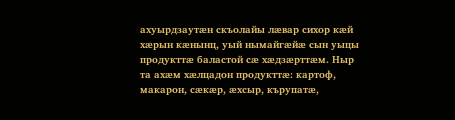ахуырдзаутæн скъолайы лæвар сихор кæй хæрын кæнынц, уый нымайгæйæ сын уыцы продукттæ баластой сæ хæдзæрттæм. Ныр та ахæм хæлцадон продукттæ: картоф, макарон, сæкæр, æхсыр, кърупатæ,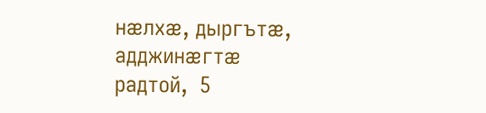нæлхæ, дыргътæ, адджинæгтæ радтой,  5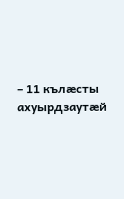– 11 кълæсты ахуырдзаутæй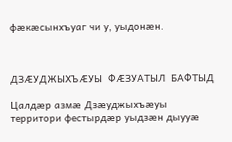фæкæсынхъуаг чи у, уыдонæн.



ДЗÆУДЖЫХЪÆУЫ  ФÆЗУАТЫЛ  БАФТЫД

Цалдæр азмæ Дзæуджыхъæуы территори фестырдæр уыдзæн дыууæ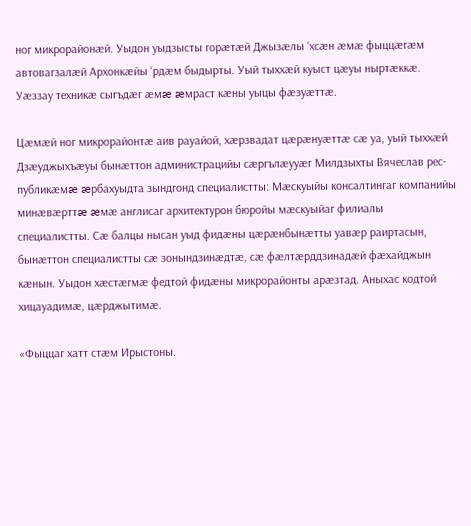ног микрорайонæй. Уыдон уыдзысты горæтæй Джызæлы ‘хсæн æмæ фыццæгæм автовагзалæй Архонкæйы ‘рдæм быдырты. Уый тыххæй куыст цæуы ныртæккæ. Уæззау техникæ сыгъдæг æмæ æмраст кæны уыцы фæзуæттæ.

Цæмæй ног микрорайонтæ аив рауайой, хæрзвадат цæрæнуæттæ сæ уа, уый тыххæй Дзæуджыхъæуы бынæттон администрацийы сæргълæууæг Милдзыхты Вячеслав рес-публикæмæ æрбахуыдта зындгонд специалистты: Мæскуыйы консалтингаг компанийы минæвæрттæ æмæ англисаг архитектурон бюройы мæскуыйаг филиалы специалистты. Сæ балцы нысан уыд фидæны цæрæнбынæтты уавæр раиртасын, бынæттон специалистты сæ зонындзинæдтæ, сæ фæлтæрддзинадæй фæхайджын кæнын. Уыдон хæстæгмæ федтой фидæны микрорайонты арæзтад. Аныхас кодтой хицауадимæ, цæрджытимæ.

«Фыццаг хатт стæм Ирыстоны.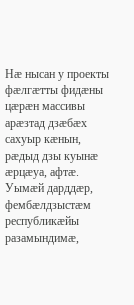Нæ нысан у проекты фæлгæтты фидæны цæрæн массивы арæзтад дзæбæх сахуыр кæнын, рæдыд дзы куынæ æрцæуа, афтæ. Уымæй дарддæр, фембæлдзыстæм республикæйы разамындимæ,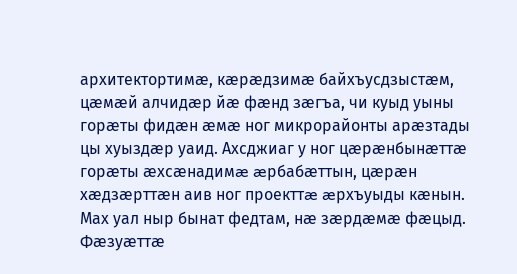архитектортимæ, кæрæдзимæ байхъусдзыстæм, цæмæй алчидæр йæ фæнд зæгъа, чи куыд уыны горæты фидæн æмæ ног микрорайонты арæзтады цы хуыздæр уаид. Ахсджиаг у ног цæрæнбынæттæ горæты æхсæнадимæ æрбабæттын, цæрæн хæдзæрттæн аив ног проекттæ æрхъуыды кæнын. Мах уал ныр бынат федтам, нæ зæрдæмæ фæцыд. Фæзуæттæ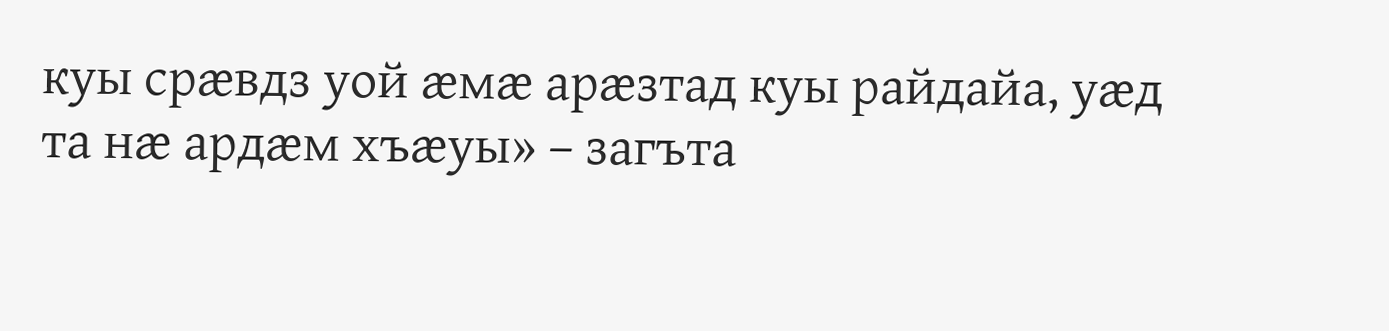куы срæвдз уой æмæ арæзтад куы райдайа, уæд та нæ ардæм хъæуы» – загъта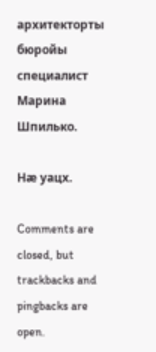архитекторты бюройы специалист Марина Шпилько.

Нæ уацх.

Comments are closed, but trackbacks and pingbacks are open.